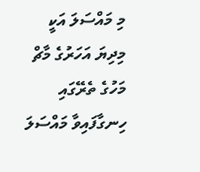މި މައްސަލަ އަކީ މިދިޔަ އަހަރުގެ މާޗް މަހުގެ ތެރޭގައި ހިނގާފައިވާ މައްސަލަ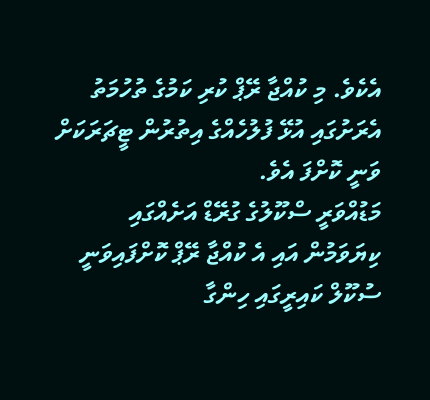އެކެވެ. މި ކުއްޖާ ރޭޕް ކުރި ކަމުގެ ތުހުމަތު އެރަށުގައި އުޅޭ ފުލުހެއްގެ އިތުރުން ޓީޗަރަކަށް ވަނީ ކޮށްފަ އެވެ.
މަޑުއްވަރީ ސްކޫލުގެ ގުރޭޑް އަށެއްގައި ކިޔަވަމުން އައި އެ ކުއްޖާ ރޭޕް ކޮށްފައިވަނީ ސުކޫލް ކައިރީގައި ހިންގާ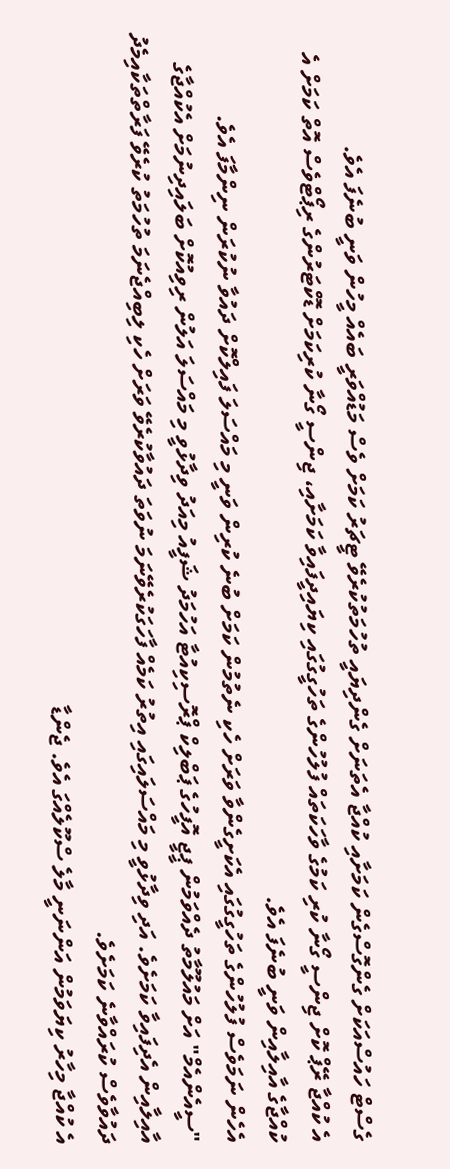ގެސްޓް ހައުސްއަކަށް ގެންގޮސްގެން ކަމަށާއި ކުއްޖާ އެތަނަށް ގެންދިޔައީ ތުހުމަތުކުރެވޭ ޓީޗަރު ކަމަށް ވެސް މަޑުއްވަރީ ބައެއް މީހުން ވަނީ ބުނެފަ އެވެ.
އެ ކުއްޖާ ރޭޕް ކޮށް ޖިންސީ ގޯނާ ކުރި ކަމުގެ ވާހަކަތައް ފުލުހުންގެ ތަހުގީގުގައި ކިޔައިދީފައިވާ ކަމަށާއި، ޖިންސީ ގޯނާ ކުރިކަމަށް ޑޮކްޓަރުންގެ ރިޕޯޓްވެސް އޮތް ކަމަށް އެ ކުއްޖާގެ އާއިލާއިން ވަނީ ބުނެފަ އެވެ.
އެހެން ނަމަވެސް ފުލުހުންގެ ތަހުގީގުގައި އެކަށީގެންވާ ވަރަށް ހެކި ނެތުމުން ކަމަށް ބުނެ ކުރިން ވަނީ މި މައްސަލަ ފައިލްކޮށް ދައުވާ ނުކުރަން ނިންމާފަ އެވެ.
"ސީއެންއެމް" އަށް މައުލޫމާތު ދެއްވަމުން ޕީޖީ އޮފީހުގެ ޕަބްލިކް ޕްރޮސިކިއުޓާ އަހުމަދު ޝަފީއު މިއަދު ވިދާޅުވީ މި މައްސަލަ އަލުން ރިވިއުކޮށް ބަލައިދިނުމަށް އެކުއްޖާގެ އާއިލާއިން އެދިފައިވާ ކަމަށެވެ. އަދި ވިދާޅުވީ މި މައްސަލައިގައި އިތުރު ކަމެއް ފާހަގަކުރެވޭނަމަ ނުވަތަ ދައުވާކުރެވޭ ވަރަށް ހެކި ލިބިއްޖެނަމަ ތުހުމަތު ކުރެވޭ ފަރާތްތަކާއިމެދު ދައުވާވެސް ކުރައްވާނެ ކަމަށެވެ.
އެ ކުއްޖާ މިހާރު ކިޔަވަމުން އަންނަނީ މާލެ ސްކޫލެއްގަ އެވެ. ޖެންޑާ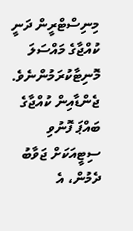މިނިސްޓްރީން ދަނީ ކުއްޖާގެ މައްސަލަ މޮނިޓާކުރަމުންނެވެ. ޖެންޑާއިން ކުއްޖާގެ ބައްޕަ ފޮނުވި ސިޓީއަކަށް ޖަވާބު ދެމުން، އެ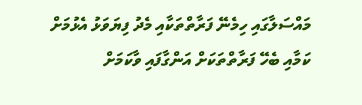މައްސަލާގައި ހިމެނޭ ފަރާތްތަކާއި މެދު ފިޔަވަޅު އެޅުމަށް ކަމާއި ބެހޭ ފަރާތްތަކަށް އަންގާފައި ވާކަމަށް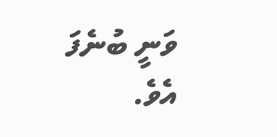ވަނީ ބުނެފަ އެވެ.